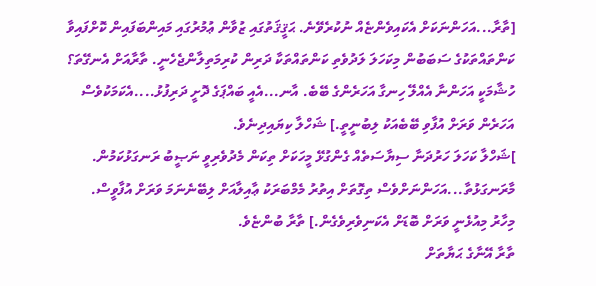[ތާރާ...އަހަންނަކަށް އެކައިވެންޏެއް ނުކުރެވޭނެ. ޙަޤީޤަތުގައި ޒުވާން ޢުމުރުގައި މައިންބަފައިން ކޮށްފައިވާ ކަންތައްތަކުގެ ސަބަބުން މިކަހަލަ ލަދުވެތި ކަންތައްތަކާ ދަރިން ކުރިމަތިލާންޖެހެނީ. ތާރާއަށް އެނގޭތަ؟ ހުޝާމަކީ އަހަންނާ އެއްލޭ ހިނގާ އަހަރެންގެ ބޭބެ. އާނ...އެއީ ބައްޕަގެ ދޮށީ ދަރިފުޅު....އެކަމަކުވެސް އަހަރެން ވަރަށް އުފާވި ބޭބެއަކު ލިބުނީތީ.] ޝަހްލާ ކިޔައިދިނެވެ.
]ޝަހްލާ ކަހަލަ ހަރުދަނާ ސިޔާސަތެއް ގެންގުޅޭ މީހަކަށް ތިކަން މެދުވެރިވީ ނަޞީބު ރަނގަޅުކަމުން. މާރަނގަޅުތާ...އަހަންނަށްވެސް ތިގޮތަށް އިތުރު މެމްބަރަކު ޢާއިލާއަށް ލިބޭނެނަމަ ވަރަށް އުފާވީސް. މިހާރު މިއުޅެނީ ވަރަށް ބޮޑަށް އެކަނިވެރިވެގެން.] ތާރާ ބުންޏެވެ.
ތާރާ އޭނާގެ ޙަޔާތަށް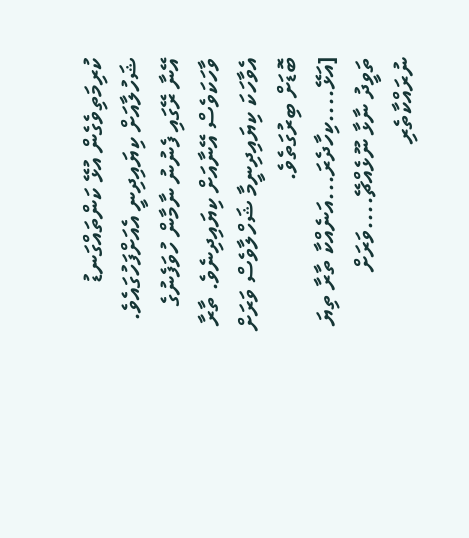ކުރިމަތިވެގެން އުޅޭ ކަންތައްގަނޑު ޝަހުލާއަށް ކިޔައިދިނީ އެއަށްފަހުގައެވެ. އޭނާ ރޭގައި ފެނުނު ނާމާން ހުވަފެނުގެ ވާހަކަވެސް އޭނާއަށް ކިޔައިދިނެވެ. ތާރާ އެވާހަކަ ކިޔައިދިނީމާ ޝަހްލާވެސް ވަރަށް ބޮޑަށް ބިރުގަތެވެ.
[އަޅޭ....ކިހާދެރަ...އަނެއްކާ ތާރާ ތިޔަ ތަވީދު ނާޅާ ނޫޅެއްޗޭ....ވަރަށް ނުރައްކާތެރި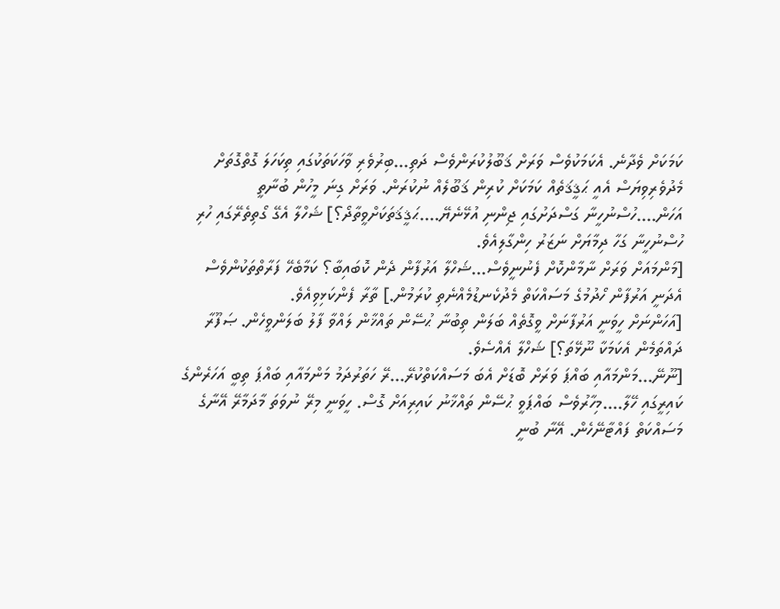ކަމަކަށް ވެދާނެ. އެކަމަކުވެސް ވަރަށް ޤަބޫލުކުރަންވެސް ދަތި...ބިރުވެރި ވާހަކަތަކުގައި ތިކަހަލަ ގޮތްގޮތަށް މެދުވެރިވިޔަސް އެއީ ޙަޤީޤަތެއް ކަމަކަށް ކުރިން ޤަބޫލެއް ނުކުރަން. ވަރަށް ގިނަ މީހުން ބުނާތީ އަހަން....ހުސްނުހީނާ ގަސްދަށުގައި ޖިންނި އުޅޭނެޔޭ....ޙަޤީޤަތަކަށްވީތާދޯ؟] ޝަހްލާ އެގޭ ގޯތިތެރޭގައި ހުރި ހުސްނުހީނާ ގަހާ ދިމާޔަށް ނަޒަރު ހިންގާލިއެވެ.
[މަންމައަށް ވަރަށް ނާމާންކޮށް ފެނުނީވެސް...ޝަހްލާ އަރުފާން ދެން ކޮބައިބާ؟ ކަމާބެހޭ ފަރާތްތަކުންވެސް އެދަނީ އަރުފާން ހޯދުމުގެ މަސައްކަތް މެދުކެނޑުމެއްނެތި ކުރަމުން.] ތާރާ ފެންކަޅިވިއެވެ.
[އަހަންނަށް ހީވަނީ އަރުފާނަށް ވީގޮތެއް ބަލަން ތިބުނާ ޙުސޭން ތައްޚާން ލައްވާ ފާލު ބަލަންވީހެން. ޞަފޫރާ ދައްތަމެން އެކަމަކާ ނޫޅޭތަ؟] ޝަހްލާ އެއްސެވެ.
[ނޫނޭ...މަންމައާއި ބައްޕަ ވަރަށް ބޮޑަށް އެބަ މަސައްކަތްކުރޭ...ރޭ ހަތަރުދަމު މަންމައާއި ބައްޕަ ތިބީ އަހަރެންގެ ކައިރީގައި ހޭލާ....މިހާރުވެސް ބައްޕަވީ ޙުސޭން ތައްޚާނު ކައިރިއަށް ގޮސް. ހީވަނީ މިރޭ ނުވަތަ މާދަމާރޭ އޭނާގެ މަސައްކަތް ފައްޓާނޭހެން. އޭނާ ބުނީ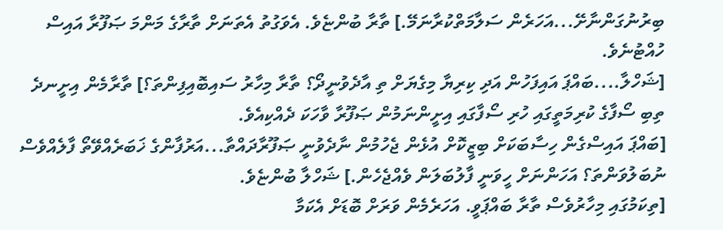ބިރުނުގަންނާށޭ...އަހަރެން ސަލާމަތްކުރާނަމޭ.] ތާރާ ބުންޏެވެ. އެވަގުތު އެތަނަށް ތާރާގެ މަންމަ ޞަފޫރާ އައިސް ހުއްޓުނެވެ.
[ޝަހްލާ....ބައްޕަ އައިފަހުން އަދި ކިރިޔާ މިގެޔަށް ތި އާދެވުނީދޯ؟ ތާރާ މިހާރު ސައިބޮއިފިންތަ؟] ތާރާމެން އިށީނދެ ތިބި ސޯފާގެ ކުރިމަތީގައި ހުރި ސޯފާގައި އިށީންނަމުން ޞަފޫރާ ވާހަކަ ދެއްކިއެވެ.
[ބައްޕަ އައިސްގެން ހިސާބަކަށް ބިޒީކޮށް އުޅެން ޖެހުމުން ނާދެވުނީ ޞަފޫރާދައްތާ...އަރުފާންގެ ޚަބަރެއްވޭތޯ ފާލެއްވެސް ނުބަލުވަންތަ؟ އަހަންނަށް ހީވަނީ ފާލުބަލަން ވެއްޖެހެން.] ޝަހްލާ ބުންޏެވެ.
[ތިކަމުގައި މިހާރުވެސް ތާރާ ބައްޕަވީ. އަހަރެމެން ވަރަށް ބޮޑަށް އެކަމާ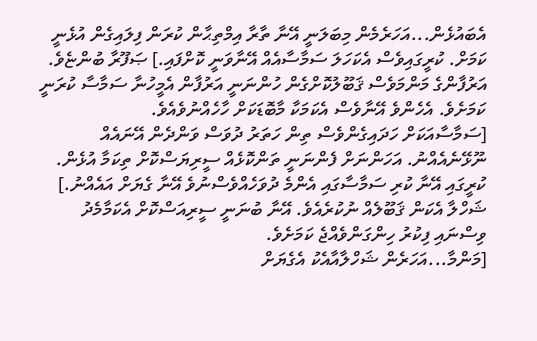އެބައުޅެން...އަހަރެމެން މިބަލަނީ އޭނާ ތާރާ އިމްތިޙާން ކުރަން ފިލައިގެން އުޅެނީ ކަމަށް. ކުރީގައިވެސް އެކަހަލަ ސަމާސާއެއް އޭނާވަނީ ކޮށްފައި.] ޞަފޫރާ ބުންޏެވެ. އަރުފާންގެ މަންމަވެސް ޤަބޫލުކޮށްގެން ހުންނަނީ އަރުފާން އެމީހުނާ ސަމާސާ ކުރަނީ ކަމަށެވެ. އެހެންވެ އޭނާވެސް އެކަމަކާ މާބޮޑަކަށް ހާހެއްނުވެއެވެ.
[ސަމާސާއަކަށް ހަދައިގެންވެސް ތިން ހަތަރު ދުވަސް ވަންދެން އޭނައެއް ނޫޅޭނެއެއްނު. އަހަންނަށް ފެންނަނީ ތަންކޮޅެއް ސީރިޔަސްކޮށް ތިކަމާ އުޅެން. ކުރީގައި އޭނާ ކުރި ސަމާސާގައި އެންމެ ދުވަހެއްވެސްނުވެ އޭނާ ގެޔަށް އައެއްނު.] ޝަހްލާ އެކަން ޤަބޫލެއް ނުކުރެއެވެ. އޭނާ ބުނަނީ ސީރިއަސްކޮށް އެކަމާމެދު ވިސްނައި ފިކުރު ހިންގަންވެއްޖެ ކަމަށެވެ.
[މަންމާ...އަހަރެން ޝަހްލާއާއެކު އެގެޔަށް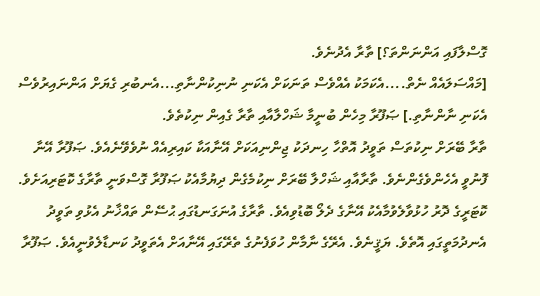ގޮސްލާފައި އަންނަންތަ؟] ތާރާ އެދުނެވެ.
[މައްސަލައެއް ނެތް....އެކަމަކު އެއްވެސް ތަނަކަށް އެކަނި ނުނިކުންނާތި...އެނބުރި ގެޔަށް އަންނައިރުވެސް އެކަނި ނާންނާތި.] ޞަފޫރާ މިހެން ބުނީމާ ޝަހްލާއާއި ތާރާ ގެއިން ނިކުތެވެ.
ތާރާ ބޭރަށް ނިކުތަސް ތަވީދު އޮތްހާ ހިނދަކު ޖިންނިއަކަށް އޭނާއަކާ ކައިރިއެއް ނުވެވޭނެއެވެ. ޞަފޫރާ އޭނާ ފޮނުވީ އެހެންވެގެންނެވެ. ތާރާއާއި ޝަހްލާ ބޭރަށް ނިކުމެގެން ދިޔުމާއެކު ޞަފޫރާ ގޮސްވަނީ ތާރާގެ ކޮޓަރިއަށެވެ. ކޮޓަރީގެ ދޮރު ހުޅުވާލެވުމާއެކު އޭނާގެ ދެލޯ ބޮޑުވިއެވެ. ތާރާގެ އުނަގަނޑުގައި ޙުސޭން ތައްޚާނު އެޅުވި ތަވީދު އެނދުމަތީގައި އޮތެވެ. ޔަޤީނެވެ. އެރޭގެ ނާމާން ހުވަފެނުގެ ތެރޭގައި އޭނާއަށް އެތަވީދު ކަނޑާލެވުނީއެވެ. ޞަފޫރާ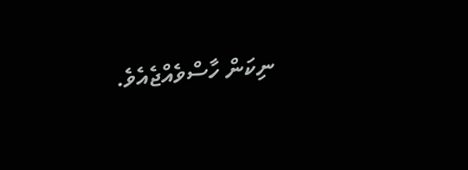ނިކަން ހާސްވެއްޖެއެވެ.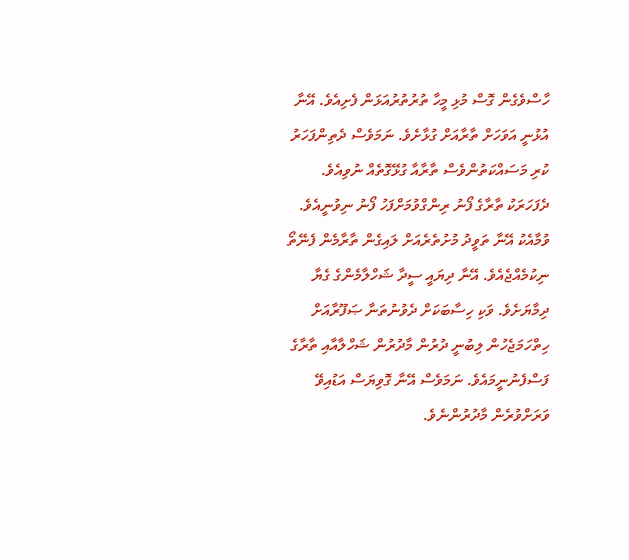ހާސްވެގެން ގޮސް މުޅި މީހާ ތުރުތުރުއަޅަން ފެށިއެވެ. އޭނާ އުޅުނީ އަވަހަށް ތާރާއަށް ގުޅާށެވެ. ނަމަވެސް ދެތިންފަހަރު ކުރި މަސައްކަތުންވެސް ތާރާއާ ގުޅޭގޮތެއް ނުވިއެވެ. ދެފަހަރަކު ތާރާގެ ފޯނު ރިންގްވުމަށްފަހު ފޯނު ނިވުނީއެވެ. ވުމާއެކު އޭނާ ތަވީދު މުށުތެރެއަށް ލައިގެން ތާރާމެން ފެނޭތޯ ނިކުމެއްޖެއެވެ. އޭނާ ދިޔައީ ސީދާ ޝަހްލާމެންގެ ގެޔާ ދިމާޔަށެވެ. ވަކި ހިސާބަކަށް ދެވުނުތަނާ ޞަފޫރާއަށް ހިތްހަމަޖެހުން ލިބުނީ ދުރުން މާދުރުން ޝަހްލާއާއި ތާރާގެ ފަސްފެނުނީމައެވެ. ނަމަވެސް އޭނާ ގޮވިޔަސް އަޑުއިވޭ ވަރަށްވުރެން މާދުރުންނެވެ.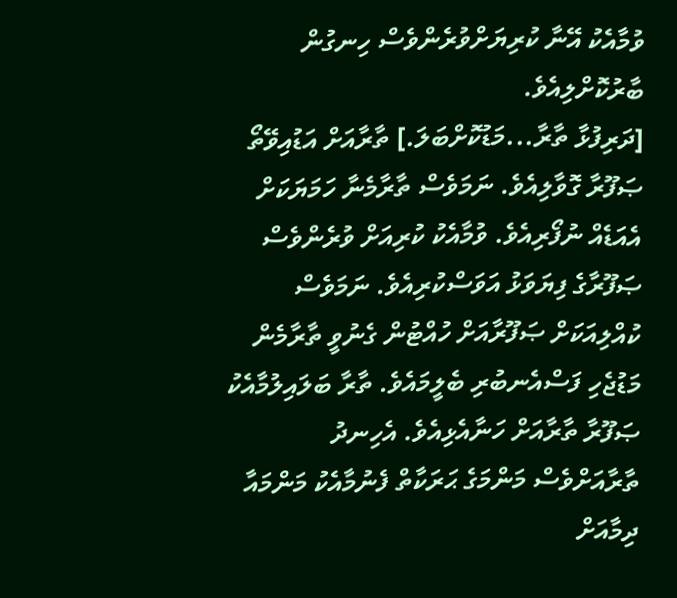ވުމާއެކު އޭނާ ކުރިޔަށްވުރެންވެސް ހިނގުން ބާރުކޮށްލިއެވެ.
[ދަރިފުޅާ ތާރާ...މަޑުކޮށްބަލަ.] ތާރާއަށް އަޑުއިވޭތޯ ޞަފޫރާ ގޮވާލިއެވެ. ނަމަވެސް ތާރާމެނާ ހަމަޔަކަށް އެއަޑެއް ނުފޯރިއެވެ. ވުމާއެކު ކުރިއަށް ވުރެންވެސް ޞަފޫރާގެ ފިޔަވަޅު އަވަސްކުރިއެވެ. ނަމަވެސް ކުއްލިއަކަށް ޞަފޫރާއަށް ހުއްޓުން ގެނުވީ ތާރާމެން މަޑުޖެހި ފަސްއެނބުރި ބެލީމައެވެ. ތާރާ ބަލައިލުމާއެކު ޞަފޫރާ ތާރާއަށް ހަނާއެޅިއެވެ. އެހިނދު ތާރާއަށްވެސް މަންމަގެ ޙަރަކާތް ފެނުމާއެކު މަންމައާ ދިމާއަށް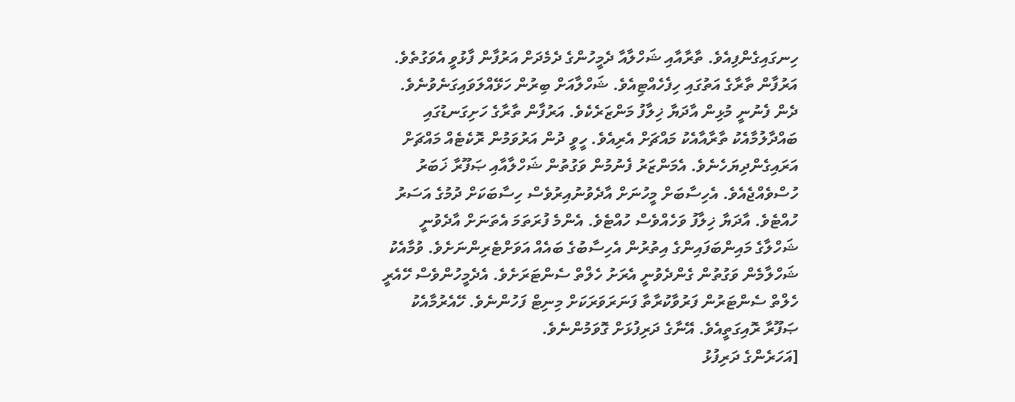ހިނގައިގެންފިއެވެ. ތާރާއާއި ޝަހްލާއާ ދެމީހުންގެ ދެމެދަށް އަރުފާން ފާޅުވީ އެވަގުތެވެ. އަރުފާން ތާރާގެ އަތުގައި ހިފެހެއްޓިއެވެ. ޝަހްލާއަށް ބިރުން ހަޅޭއްލަވައިގަނެވުނެވެ. ދެން ފެނުނީ މުޅިން އާދަޔާ ޚިލާފު މަންޒަރެކެވެ. އަރުފާން ތާރާގެ ހަށިގަނޑުގައި ބައްދާލުމާއެކު ތާރާއާއެކު މައްޗަށް އެރިއެވެ. ހީވީ ދުން އަރުވަމުން ރޮކެޓެއް މައްޗަށް އަރައިގެންދިޔަހެނެވެ. އެމަންޒަރު ފެނުމުން ވަގުތުން ޝަހްލާއާއި ޞަފޫރާ ޚަބަރު ހުސްވެއްޖެއެވެ. އެހިސާބަށް މީހުނަށް އާދެވުނުއިރުވެސް ހިސާބަކަށް ދުމުގެ އަސަރު ހުއްޓެވެ. އާދަޔާ ޚިލާފު ވަހެއްވެސް ހުއްޓެވެ. އެންމެ ފުރަތަމަ އެތަނަށް އާދެވުނީ ޝަހްލާގެ މައިންބަފައިންގެ އިތުރުން އެހިސާބުގެ ބައެއް އަވަށްޓެރިންނަށެވެ. ވުމާއެކު ޝަހްލާމެން ވަގުތުން ގެންދެވުނީ އެރަށު ހެލްތް ސެންޓަރަށެވެ. އެދެމީހުންވެސް ހޭއެރީ ހެލްތް ސެންޓަރުން ފަރުވާކުރާތާ ފަނަރަވަރަކަށް މިނިޓް ފަހުންނެވެ. ހޭއެރުމާއެކު ޞަފޫރާ ރޮއިގަތީއެވެ. އޭނާގެ ދަރިފުޅަށް ގޮވަމުންނެވެ.
[އަހަރެންގެ ދަރިފުޅު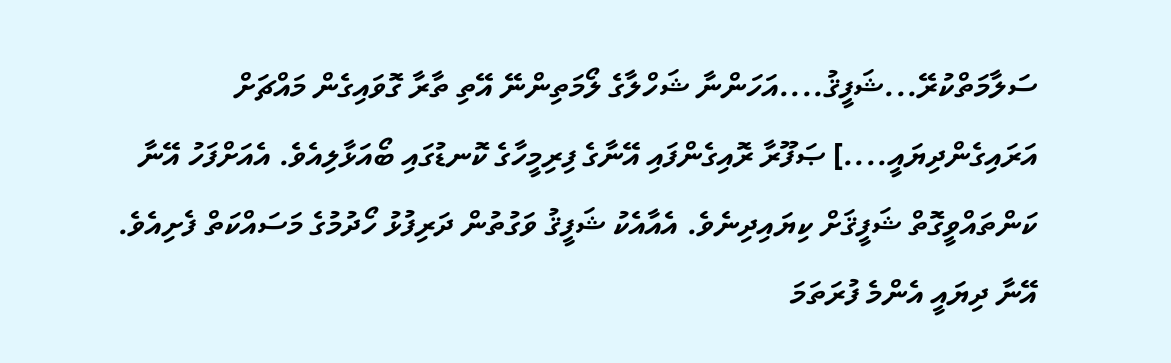ސަލާމަތްކުރޭ...ޝަފީޤު....އަހަންނާ ޝަހްލާގެ ލޯމަތިންނޭ އޭތި ތާރާ ގޮވައިގެން މައްޗަށް އަރައިގެންދިޔައީ....] ޞަފޫރާ ރޮއިގެންފައި އޭނާގެ ފިރިމީހާގެ ކޮނޑުގައި ބޯއަޅާލިއެވެ. އެއަށްފަހު އޭނާ ކަންތައްވީގޮތް ޝަފީޤަށް ކިޔައިދިނެވެ. އެއާއެކު ޝަފީޤު ވަގުތުން ދަރިފުޅު ހޯދުމުގެ މަސައްކަތް ފެށިއެވެ. އޭނާ ދިޔައީ އެންމެ ފުރަތަމަ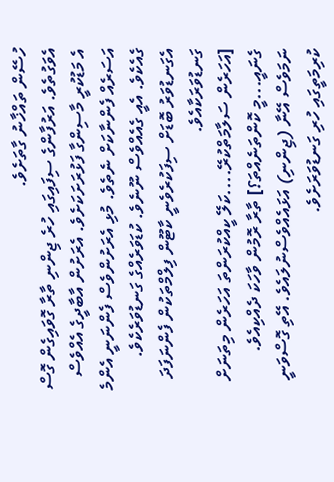ހުސޭން ތައްޚާނު ގާތަށެވެ.
އެވަގުތެވެ. އަރުފާންގެ ސިފައިގައި ހުރެ ޖިންނި ތާރާ ގޮވައިގެން ގޮސް އެ މަޑުކުރީ މާސިންގާ ފަޅުރަށަކަށެވެ. އެރަށުން އާބާދީގެ އެއްވެސް އަސަރެއް ފެންނާކަށް ނެތެވެ. މުޅި އެރަށުންވެސް ފެންނަނީ އެންމެ ގެއެކެވެ. އެއީ ގެއެއްވެސް ނޫނެވެ. ކުޑަވަރެއްގެ ގަނޑުވަރެކެވެ. އެގަނޑުވަރު ބޮޑަށް ސިފަކުރެވެނީ ކާޓޫން ފިލްމްތަކުން ފެންނަފަދަ ގަނޑުވަރަކާއެވެ.
[އަހަރެން ސަލާމަތްކުރޭ....ކަލޭ ކީއްކުރަންތަ އަހަރެން މިތަނަށް ގެނައީ...މީ ކޮންތަނެއްތަ؟] ތާރާ ރޮމުން ވާހަކަ ދެއްކިއެވެ. ނަމަވެސް އޭނާ (ޖިންނި) އަޅައެއްވެސްނުލައެވެ. އޭތި ގޮސްވަނީ ކުރިމަތީގައި ހުރި ގަނޑުވަރަށެވެ.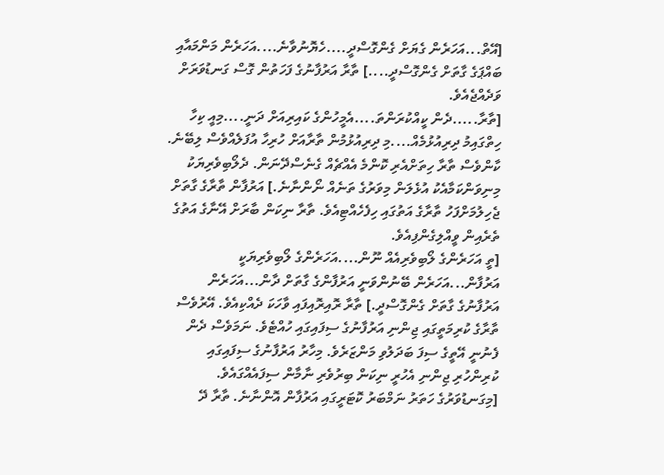[އޭތް...އަހަރެން ގެޔަށް ގެންގޮސްދީ....ހެޔޮނުވާނެ....އަހަރެން މަންމައާއި ބައްޕަގެ ގާތަށް ގެންގޮސްދީ....] ތާރާ އަރުފާނުގެ ފަހަތުން ގޮސް ގަނޑުވަރަށް ވަދެއްޖެއެވެ.
[ތާރާ.....ދެން ކީއްކުރަންތަ....އެމީހުންގެ ކައިރިއަށް ދަނީ....މިއީ ކިހާ ހިތްގައިމު ދިރިއުޅުމެއް....މި ދިރިއުޅުމުން ތާރާއަށް ހުރިހާ އުފަލެއްވެސް ލިބޭނެ. ކާންވެސް ތާރާ ހިތަށްއެރި ކޮންމެ އެއްޗެއް ގެނެސްދޭނަން. ދެލޯބިވެރިޔަކު މިނިވަންކަމާއެކު އުޅެލަން މިވަރުގެ ތަނެއް ނޯންނާނެ.] އަރުފާން ތާރާގެ ގާތަށް ޖެހިލުމަށްފަހު ތާރާގެ އަތުގައި ހިފެހެއްޓިއެވެ. ތާރާ ނިކަން ބާރަށް އޭނާގެ އަތުގެ ތެރެއިން ވީއްލިގެންފިއެވެ.
[ތީ އަހަރެންގެ ލޯބިވެރިއެއް ނޫން....އަހަރެންގެ ލޯބިވެރިޔަކީ އަރުފާން...އަހަރެން ބޭނުންވަނީ އަރުފާންގެ ގާތަށް ދާން...އަހަރެން އަރުފާނުގެ ގާތަށް ގެންގޮސްދީ.] ތާރާ ރޮއިރޮއިފައި ވާހަކަ ދެއްކިއެވެ. އޭރުވެސް ތާރާގެ ކުރިމަތީގައި ޖިންނި އަރުފާނުގެ ސިފައިގައި ހުއްޓެވެ. ނަމަވެސް ދެން ފެނުނީ އޭތީގެ ސިފަ ބަދަލުވި މަންޒަރެވެ. މިހާރު އަރުފާނުގެ ސިފައިގައި ކުރިންހުރި ޖިންނި އެހުރީ ނިކަން ބިރުވެރި ނާމާން ސިފައެއްގައެވެ.
[މިގަނޑުވަރުގެ ހަތަރު ނަމްބަރު ކޮޓަރީގައި އަރުފާން އޮންނާނެ. ތާރާ ދޭ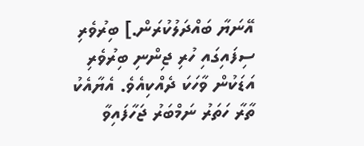އޭނަޔާ ބައްދަލުކުރަން.] ބިރުވެރި ސިފައިގައި ހުރި ޖިންނި ބިރުވެރި އަޑަކުން ވާހަކަ ދެއްކިއެވެ. އެޔާއެކު ތާރާ ހަތަރު ނަމްބަރު ޖަހާފައިވާ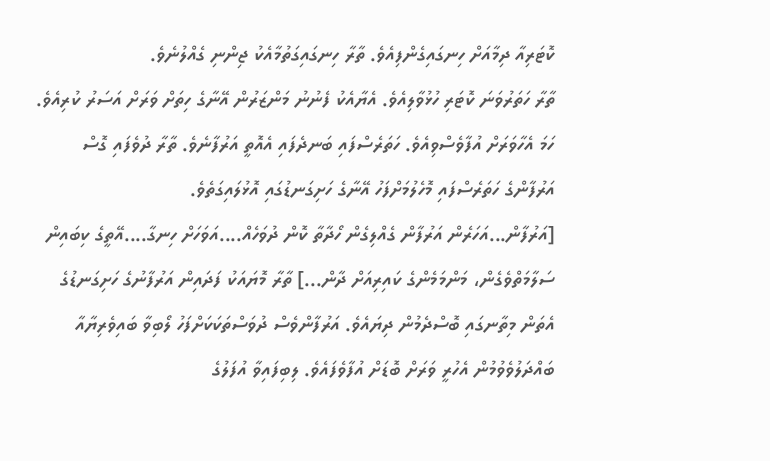ކޮޓަރިއާ ދިމާއަށް ހިނގައިގެންފިއެވެ. ތާރާ ހިނގައިގަތުމާއެކު ޖިންނި ގެއްލުނެވެ.
ތާރާ ހަތަރުވަނަ ކޮޓަރި ހުޅުވާލިއެވެ. އެޔާއެކު ފެނުނު މަންޒަރުން އޭނާގެ ހިތަށް ވަރަށް އަސަރު ކުރިއެވެ. ހަމަ އެހާވަރަށް އުފާވެސްވިއެވެ. ހަތަރެސްފައި ބަނދެފައި އެއޮތީ އަރުފާނެވެ. ތާރާ ދުވެފައި ގޮސް އަރުފާންގެ ހަތަރެސްފައި މޮހެލުމަށްފަހު އޭނާގެ ހަށިގަނޑުގައި އޮޅުލައިގަތެވެ.
[އަރުފާން...އަހަރެން އަރުފާން ގެއްލިގެން ހޯދާތާ ކޮން ދުވަހެއް....އަވަހަށް ހިނގާ....އޭތީގެ ކިބައިން ސަލާމަތްވެގެން، މަންމަމެންގެ ކައިރިއަށް ދާން...] ތާރާ މޮޔައަކު ފަދައިން އަރުފާނުގެ ހަށިގަނޑުގެ އެތަން މިތާނގައި ބޮސްދެމުން ދިޔައެވެ. އަރުފާންވެސް ދުވަސްތަކަކަށްފަހު ލޯބިވާ ބައިވެރިޔާއާ ބައްދަލުވެވުމުން އެހުރީ ވަރަށް ބޮޑަށް އުފާވެފައެވެ. ލިބިފައިވާ އުފަލުގެ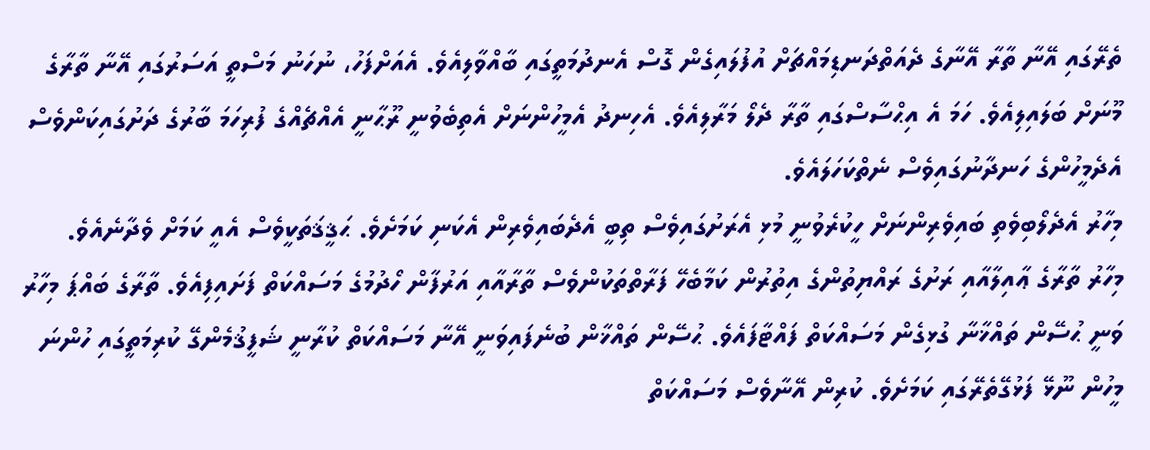ތެރޭގައި އޭނާ ތާރާ އޭނާގެ ދެއަތްދަނޑިމައްޗަށް އުފުލައިގެން ގޮސް އެނދުމަތީގައި ބާއްވާލިއެވެ. އެއަށްފަހު، ނުހަނު މަސްތީ އަސަރުގައި އޭނާ ތާރާގެ މޫނަށް ބަލައިލިއެވެ. ހަމަ އެ އިޙްސާސްގައި ތާރާ ދެލޯ މަރާލިއެވެ. އެހިނދު އެމީހުންނަށް އެތިބެވުނީ ރޫޙާނީ އެއްޗެއްގެ ފުރިހަމަ ބާރުގެ ދަށުގައިކަންވެސް އެދެމީހުންގެ ހަނދާނުގައިވެސް ނެތްކަހަލައެވެ.
މިހާރު އެދެލޯބިވެތި ބައިވެރިންނަށް ހީކުރެވުނީ މުޅި އެރަށުގައިވެސް ތިބީ އެދެބައިވެރިން އެކަނި ކަމަށެވެ. ޙަޤީޤަތަކީވެސް އެއީ ކަމަށް ވެދާނެއެވެ.
މިހާރު ތާރާގެ ޢާއިލާއާއި ރަށުގެ ރައްޔިތުންގެ އިތުރުން ކަމާބެހޭ ފަރާތްތަކުންވެސް ތާރާއާއި އަރުފާން ހޯދުމުގެ މަސައްކަތް ފަށައިފިއެވެ. ތާރާގެ ބައްޕަ މިހާރު ވަނީ ޙުސޭން ތައްޚާނާ ގުޅިގެން މަސައްކަތް ފައްޓާފައެވެ. ޙުސޭން ތައްޚާން ބުނެފައިވަނީ އޭނާ މަސައްކަތް ކުރާނީ ޝަފީޤުމެންގޭ ކުރިމަތީގައި ހުންނަ މީހުން ނޫޅޭ ފަޅުގޭތެރޭގައި ކަމަށެވެ. ކުރިން އޭނާވެސް މަސައްކަތް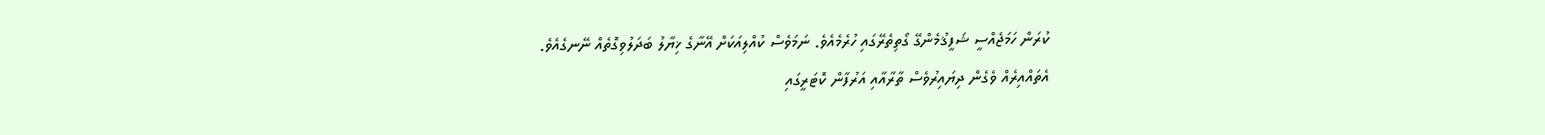ކުރަން ހަމަޖެއްސީ ޝަފީޤުމެންގޭ ގޯތިތެރޭގައި ހުރެމެއެވެ. ނަމަވެސް ކުއްލިއަކަށް އޭނާގެ ޚިޔާލު ބަދަލުވިގޮތެއް ނޭނގެއެވެ.
އެތައްއިރެއް ވެގެން ދިޔައިރުވެސް ތާރާއާއި އަރުފާން ކޮޓަރީގައި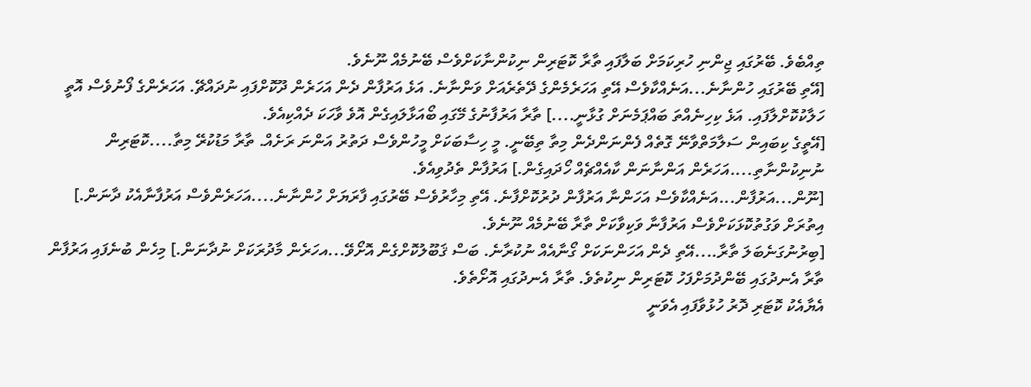ތިއްބެވެ. ބޭރުގައި ޖިންނި ހުރިކަމަށް ބަލާފައި ތާރާ ކޮޓަރިން ނިކުންނާކަށްވެސް ބޭނުމެއް ނޫނެވެ.
[އޭތި ބޭރުގައި ހުންނާނެ...އަނެއްކާވެސް އޭތި އަހަރެމެންގެ ދޭތެރެއަށް ވަންނާނެ. އަޅެ އަރުފާން ދެން އަހަރެން ދޫކޮށްފައި ނުދައްޗޭ. އަހަރެންގެ ފޯނުވެސް އޮތީ ހަލާކުކޮށްލާފައި. އަޅެ ކިހިނެއްތަ ބައްޕަމެނަށް ގުޅާނީ....] ތާރާ އަރުފާނުގެ މޭގައި ބޯއަޅާލައިގެން އޮވެ ވާހަކަ ދެއްކިއެވެ.
[އޭތީގެ ކިބައިން ސަލާމަތްވާނޭ ގޮތެއް ފެންނަންދެން މިތާ ތިބޭނީ. މީ ހިސާބަކަށް މީހުންވެސް ދަތުރު އަންނަ ރަށެއް. ތާރާ މަޑުކުރޭ މިތާ....ކޮޓަރިން ނުނިކުންނާތި....އަހަރެން އަންނާނަން ކާއެއްޗެއް ހޯދައިގެން.] އަރުފާން ތެދުވިއެވެ.
[ނޫން...އަރުފާން...އަނެއްކާވެސް އަހަންނާ އަރުފާން ދުރުކޮށްފާނެ. އޭތި މިހާރުވެސް ބޭރުގައި ފާރަޔަށް ހުންނާނެ....އަހަރެންވެސް އަރުފާނާއެކު ދާނަން.] އިތުރަށް ވަގުތުކޮޅަކަށްވެސް އަރުފާނާ ވަކިވާކަށް ތާރާ ބޭނުމެއް ނޫނެވެ.
[ބިރުނުގަނެބަލަ ތާރާ....އޭތި ދެން އަހަންނަކަށް ގޯނާއެއް ނުކުރާނެ. ބަސް ޤަބޫލުކޮށްގެން އޮށޯވޭ...އހަރެން މާދުރަކަށް ނުދާނަން.] މިހެން ބުނެފައި އަރުފާން ތާރާ އެނދުގައި ބޭންދުމަށްފަހު ކޮޓަރިން ނިކުތެވެ. ތާރާ އެނދުގައި އޮށޯތެވެ.
އެޔާއެކު ކޮޓަރި ދޮރު ހުޅުވާފައި އެވަނީ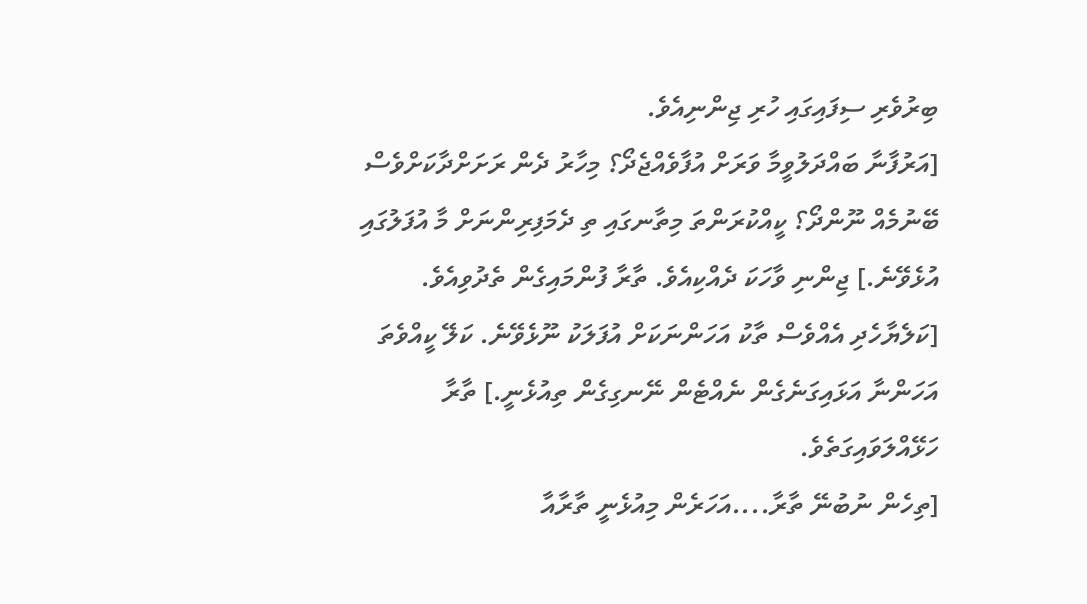ބިރުވެރި ސިފައިގައި ހުރި ޖިންނިއެވެ.
[އަރުފާނާ ބައްދަލުވީމާ ވަރަށް އުފާވެއްޖެދޯ؟ މިހާރު ދެން ރަށަށްދާކަށްވެސް ބޭނުމެއް ނޫންދޯ؟ ކީއްކުރަންތަ މިތާނގައި ތި ދެމަފިރިންނަށް މާ އުފަލުގައި އުޅެވޭނެ.] ޖިންނި ވާހަކަ ދެއްކިއެވެ. ތާރާ ފުންމައިގެން ތެދުވިއެވެ.
[ކަލެޔާހެދި އެއްވެސް ތާކު އަހަންނަކަށް އުފަލަކު ނޫޅެވޭނެ. ކަލޭ ކީއްވެތަ އަހަންނާ އަޅައިގަނެގެން ނެއްޓެން ނޭނގިގެން ތިއުޅެނީ.] ތާރާ ހަޅޭއްލަވައިގަތެވެ.
[ތިހެން ނުބުނޭ ތާރާ....އަހަރެން މިއުޅެނީ ތާރާއާ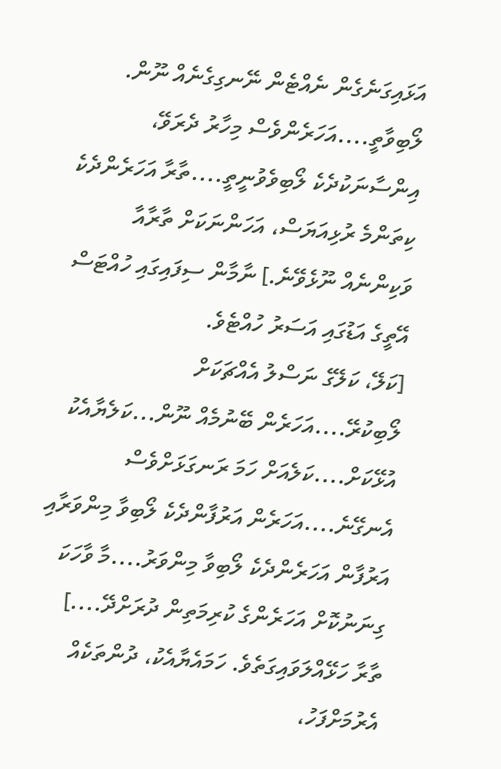އަޅައިގަނެގެން ނެއްޓެން ނޭނގިގެނެއް ނޫން. ލޯބިވާތީ....އަހަރެންވެސް މިހާރު ދެރަވޭ، އިންސާނަކުދެކެ ލޯބިވެވުނީތީ....ތާރާ އަހަރެންދެކެ ކިތަންމެ ރުޅިއަޔަސް، އަހަންނަކަށް ތާރާއާ ވަކިންނެއް ނޫޅެވޭނެ.] ނާމާން ސިފައިގައި ހުއްޓަސް އޭތީގެ އަޑުގައި އަސަރު ހުއްޓެވެ.
[ކަލޭ، ކަލޭގެ ނަސްލު އެއްޗަކަށް ލޯބިކުރޭ....އަހަރެން ބޭނުމެއް ނޫން...ކަލެޔާއެކު އުޅޭކަށް....ކަލެއަށް ހަމަ ރަނގަޅަށްވެސް އެނގޭނެ....އަހަރެން އަރުފާންދެކެ ލޯބިވާ މިންވަރާއި އަރުފާން އަހަރެންދެކެ ލޯބިވާ މިންވަރު....މާ ވާހަކަ ގިނަނުކޮށް އަހަރެންގެ ކުރިމަތިން ދުރަށްދޭ....] ތާރާ ހަޅޭއްލަވައިގަތެވެ. ހަމައެޔާއެކު، ދުންތަކެއް އެރުމަށްފަހު،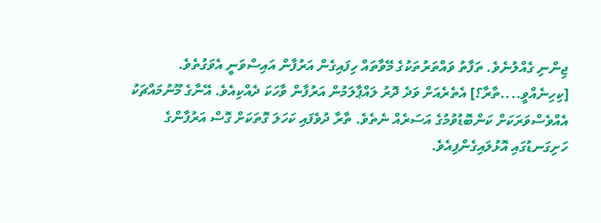ޖިންނި ގެއްލުނެވެ. ތަފާތު ވައްތަރުތަކުގެ މޭވާތައް ހިފައިގެން އަރުފާން އައިސްވަނީ އެވަގުތެވެ.
[ކިހިނެއްވީ....ތާރާ؟] އެތެރެއަށް ވަދެ ދޮރު ލައްޕާލަމުން އަރުފާން ވާހަކަ ދެއްކިއެވެ. އޭނާގެ މޫނުމައްޗަކު އެއްވެސްވަރަކަށް ކަންބޮޑުވުމުގެ އަސަރެއް ނެތެވެ. ތާރާ ދުވެފައި ކަހަލަ ގޮތަކަށް ގޮސް އަރުފާންގެ ހަށިގަނޑުގައި އޮޅުލައިގެންފިއެވެ.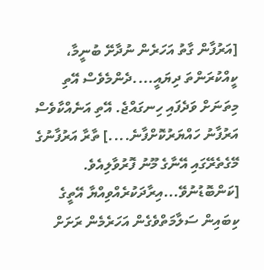[އަރުފާން ގާތު އަހަރެން ނުދާށޭ ބުނީމާ، ކީއްކުރަންތަ ދިޔައީ....ދެންމެވެސް އޭތި މިތަނަށް ވަދެފައި ހިނގައްޖެ. އޭތި އަނެއްކާވެސް އަރުފާނު ހައްޔަރުކޮށްފާނެ....] ތާރާ އަރުފާނުގެ މޭގެތެރޭގައި އޭނާގެ މޫނު ފޮރުވާލިއެވެ.
[ކަންބޮޑުނުވޭ...އިރާދަކުރެއްވިއްޔާ އޭތީގެ ކިބައިން ސަލާމަތްވެގެން އަހަރެމެން ރަށަށް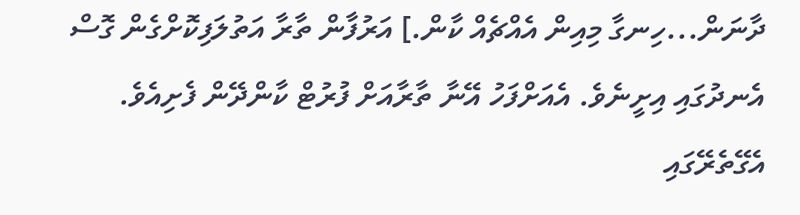ދާނަން...ހިނގާ މިއިން އެއްޗެއް ކާން.] އަރުފާން ތާރާ އަތުލަފިކޮށްގެން ގޮސް އެނދުގައި އިށީނެވެ. އެއަށްފަހު އޭނާ ތާރާއަށް ފުރުޓް ކާންދޭން ފެށިއެވެ.
އެގޭތެރޭގައި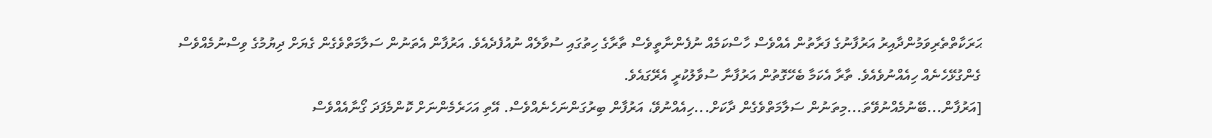ޙަރަކާތްތެރިވަމުންދާއިރު އަރުފާނުގެ ފަރާތުން އެއްވެސް ހާސްކަމެއް ނުފެންނާތީވެސް ތާރާގެ ހިތުގައި ސުވާލެއް ނުއުފެދެއެވެ. އަރުފާން އެތަނުން ސަލާމަތްވެގެން ގެޔަށް ދިޔުމުގެ ވިސްނުމެއްވެސް ގެންގުޅޭހެނެއް ހިއެއްނުވެއެވެ. ތާރާ އެކަމާ ބެހޭގޮތުން އަރުފާނާ ސުވާލުކުރީ އެރޭގައެވެ.
[އަރުފާން...ބޭނުމެއްނުވޭތަ...މިތަނުން ސަލާމަތްވެގެން ދާކަށް...ހިއެއްނުވޭ، އަރުފާން ބިރުގަންނަހެނެއްވެސް. އޭތި އަހަރެމެންނަށް ކޮންމެފަދަ ގޯނާއެއްވެސް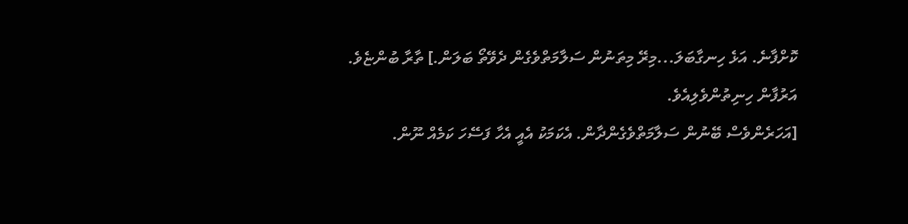ކޮށްފާނެ. އަޅެ ހިނގާބަލަ...މިރޭ މިތަނުން ސަލާމަތްވެގެން ދެވޭތޯ ބަލަން.] ތާރާ ބުންޏެވެ. އަރުފާން ހިނިތުންވެލިއެވެ.
[އަހަރެންވެސް ބޭނުން ސަލާމަތްވެގެންދާން. އެކަމަކު އެއީ އެހާ ފަސޭހަ ކަމެއް ނޫން.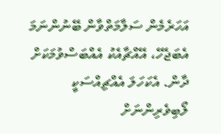އަހަރެމެން ސަލާމަތްވާން ބޭނުންނަމަ އެބަޖެހޭ، އޭއްޗާއެކު އެއްބަސްވުމަކަށް ދާން. އެކަހަލަ އެއްޗިއްސަކީ ލޯބިވެރިންނަށް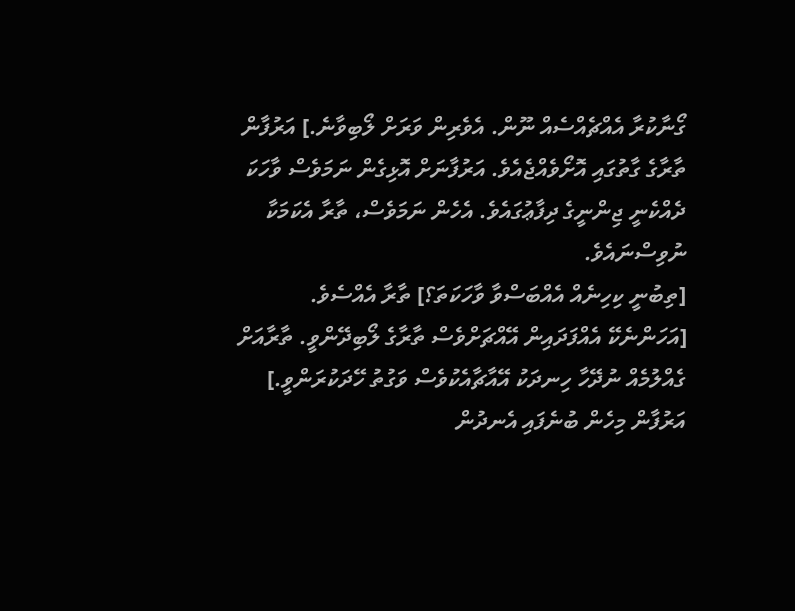ގޯނާކުރާ އެއްޗެއްސެއް ނޫން. އެވެރިން ވަރަށް ލޯބިވާނެ.] އަރުފާން ތާރާގެ ގާތުގައި އޮށޯވެއްޖެއެވެ. އަރުފާނަށް އޮޅިގެން ނަމަވެސް ވާހަކަ ދެއްކެނީ ޖިންނީގެ ދިފާޢުގައެވެ. އެހެން ނަމަވެސް، ތާރާ އެކަމަކާ ނުވިސްނައެވެ.
[ތިބުނީ ކިހިނެއް އެއްބަސްވާ ވާހަކަތަ؟] ތާރާ އެއްސެވެ.
[އަހަންނެކޭ އެއްފަދައިން އޭއްޗަށްވެސް ތާރާގެ ލޯބިދޭންވީ. ތާރާއަށް ގެއްލުމެއް ނުދޭހާ ހިނދަކު އޭއާޗާއެކުވެސް ވަގުތު ހޭދަކުރަންވީ.] އަރުފާން މިހެން ބުނެފައި އެނދުން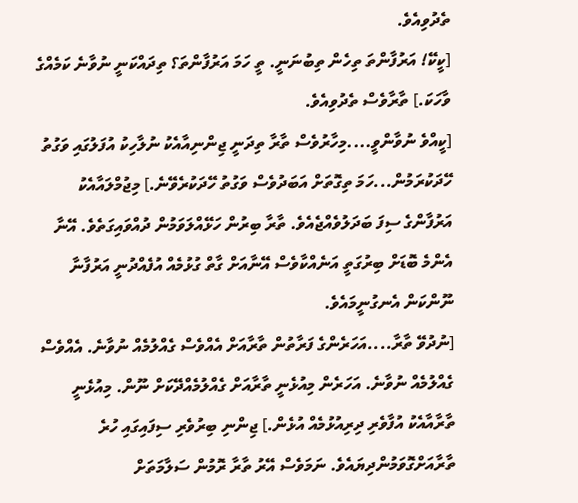ތެދުވިއެވެ.
[ކީކޭ! އަރުފާންތަ ތިހެން ތިބުނަނީ. ތީ ހަމަ އަރުފާންތަ؟ ތިދައްކަނީ ނުވާނެ ކަމެއްގެ ވާހަކަ.] ތާރާވެސް ތެދުވިއެވެ.
[ކީއްވެ ނުވާންވީ....މިހާރުވެސް ތާރާ ތިދަނީ ޖިންނިއާއެކު ނުލާހިކު އުފަލުގައި ވަގުތު ހޭދަކުރަމުން...ހަމަ ތިގޮތަށް އަބަދުވެސް ވަގުތު ހޭދަކުރެވޭނެ.] މިޖުމްލައާއެކު އަރުފާންގެ ސިފަ ބަދަލުވެއްޖެއެވެ. ތާރާ ބިރުން ހަޅޭއްލަވަމުން ދުއްވައިގަތެވެ. އޭނާ އެންމެ ބޮޑަށް ބިރުގަތީ އަނެއްކާވެސް އޭނާއަށް ގާތް ގުޅުމެއް އުފެއްދުނީ އަރުފާނާ ނޫންކަން އެނގުނީމައެވެ.
[ނުދުވޭ ތާރާ....އަހަރެންގެ ފަރާތުން ތާރާއަށް އެއްވެސް ގެއްލުމެއް ނުވާނެ. އެއްވެސް ގެއްލުމެއް ނުވާނެ. އަހަރެން މިއުޅެނީ ތާރާއަށް ގެއްލުމެއްދޭކަށް ނޫން. މިއުޅެނީ ތާރާއާއެކު އުފާވެރި ދިރިއުޅުމެއް އުޅެން.] ޖިންނި ބިރުވެރި ސިފައިގައި ހުރެ ތާރާއަށްގޮވަމުންދިޔައެވެ. ނަމަވެސް އޭރު ތާރާ ރޮމުން ސަލާމަތަށް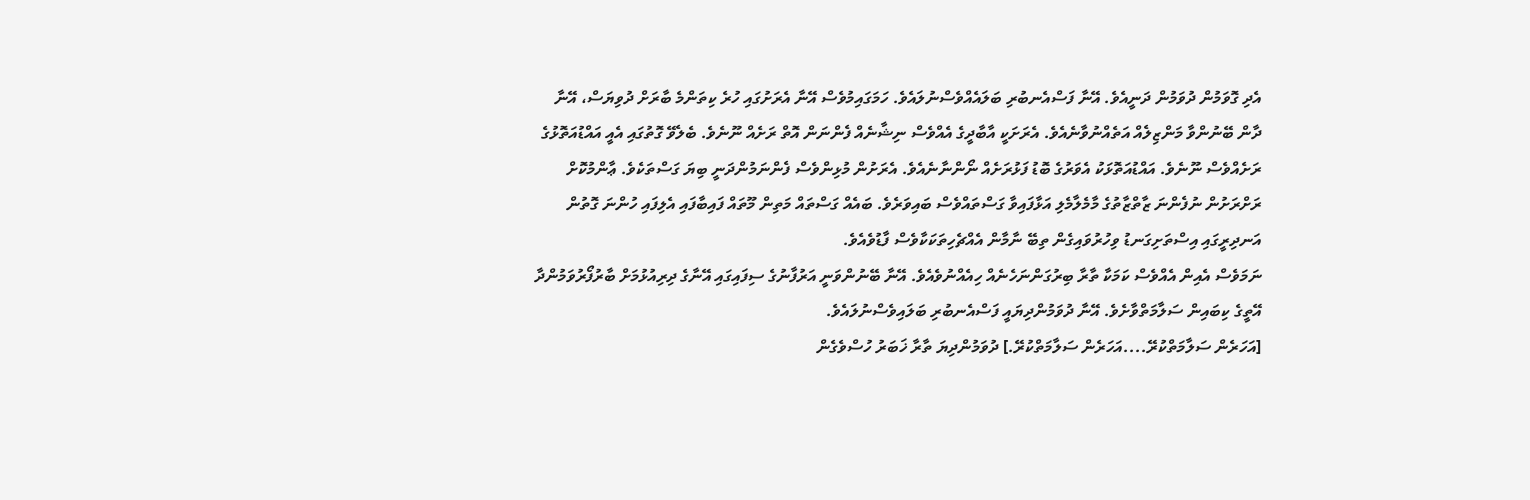އެދި ގޮވަމުން ދުވަމުން ދަނީއެވެ. އޭނާ ފަސްއެނބުރި ބަލައެއްވެސްނުލައެވެ. ހަމަގައިމުވެސް އޭނާ އެރަށުގައި ހުރެ ކިތަންމެ ބާރަށް ދުވިޔަސް، އޭނާ ދާން ބޭނުންވާ މަންޒިލެއް އަތެއްނުވާނެއެވެ. އެރަށަކީ އާބާދީގެ އެއްވެސް ނިޝާނެއް ފެންނަން އޮތް ރަށެއް ނޫނެވެ. ބެލެވޭ ގޮތުގައި އެއީ އައްޑުއަތޮޅުގެ ރަށެއްވެސް ނޫނެވެ. އައްޑުއަތޮޅަކު އެވަރުގެ ބޮޑު ފަޅުރަށެއް ނޯންނާނެއެވެ. އެރަށުން މުޅިންވެސް ފެންނަމުންދަނީ ބިޔަ ގަސްތަކެވެ. ޢާންމުކޮށް ރަށްރަށުން ނުފެންނަ ޒާތްޒާތުގެ މާމެލާމެލި އަޅާފައިވާ ގަސްތައްވެސް ބައިވަރެވެ. ބައެއް ގަސްތައް މަތިން މޫތައް ފައިބާފައި އެލިފައި ހުންނަ ގޮތުން އަނދިރީގައި އިސްތަށިގަނޑު ވިހުރުވައިގެން ތިބޭ ނާމާން އެއްޗެހިތަކަކާވެސް ފާޑުވެއެވެ.
ނަމަވެސް އެއިން އެއްވެސް ކަމަކާ ތާރާ ބިރުގަންނަހެނެއް ހިއެއްނުވެއެވެ. އޭނާ ބޭނުންވަނީ އަރުފާނުގެ ސިފައިގައި އޭނާގެ ދިރިއުޅުމަށް ބާރުފޯރުވަމުންދާ އޭތީގެ ކިބައިން ސަލާމަތްވާށެވެ. އޭނާ ދުވަމުންދިޔައީ ފަސްއެނބުރި ބަލައިވެސްނުލައެވެ.
[އަހަރެން ސަލާމަތްކުރޭ....އަހަރެން ސަލާމަތްކުރޭ.] ދުވަމުންދިޔަ ތާރާ ޚަބަރު ހުސްވެގެން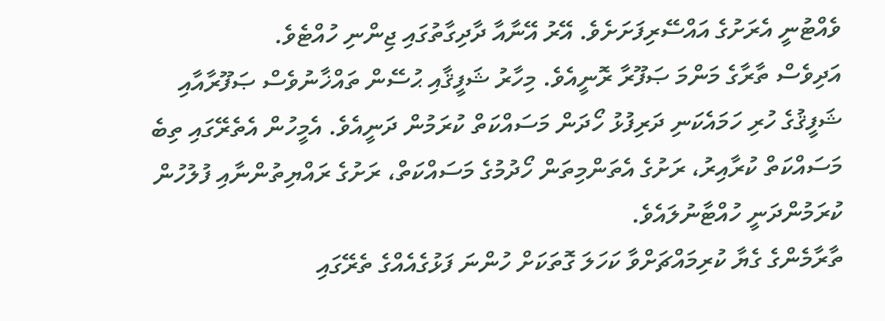ވެއްޓުނީ އެރަށުގެ އައްސޭރިފަށަށެވެ. އޭރު އޭނާއާ ދާދިގާތުގައި ޖިންނި ހުއްޓެވެ.
އަދިވެސް ތާރާގެ މަންމަ ޞަފޫރާ ރޮނީއެވެ. މިހާރު ޝަފީޤާއި ޙުސޭން ތައްޚާނުވެސް ޞަފޫރާއާއި ޝަފީޤުގެ ހުރި ހަމައެކަނި ދަރިފުޅު ހޯދަން މަސައްކަތް ކުރަމުން ދަނީއެވެ. އެމީހުން އެތެރޭގައި ތިބެ މަސައްކަތް ކުރާއިރު، ރަށުގެ އެތަންމިތަން ހޯދުމުގެ މަސައްކަތް، ރަށުގެ ރައްޔިތުންނާއި ފުލުހުން ކުރަމުންދަނީ ހުއްޓާނުލައެވެ.
ތާރާމެންގެ ގެޔާ ކުރިމައްޗަށްވާ ކަހަލަ ގޮތަކަށް ހުންނަ ފަޅުގެއެއްގެ ތެރޭގައި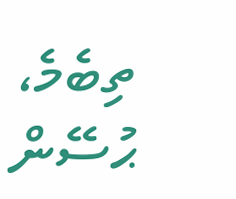ތިބެމެ، ޙުސޭން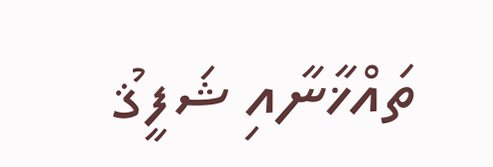ތައްޚާނާއި ޝަފީޤު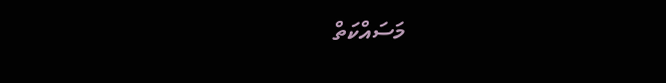މަސައްކަތް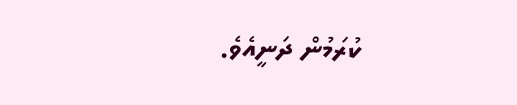ކުރަމުން ދަނީއެވެ.